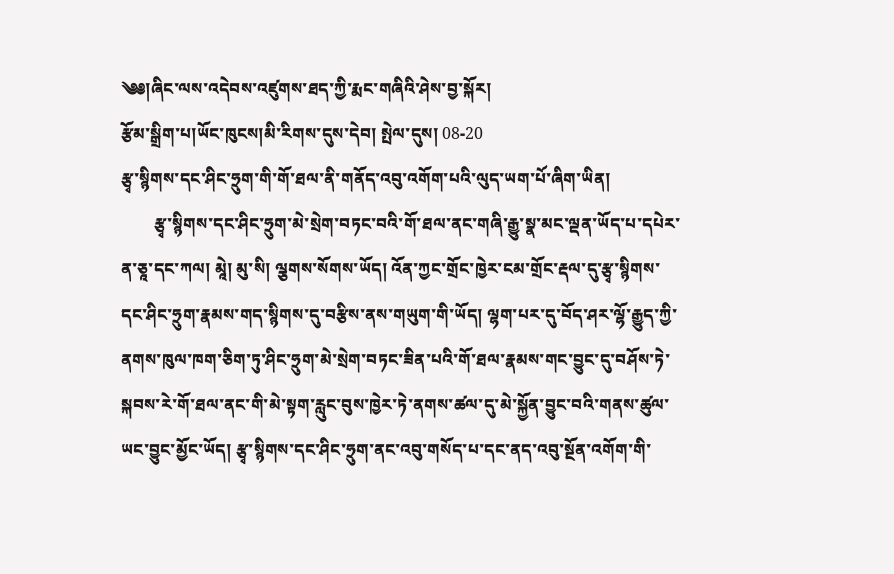༄༅།ཞིང་ལས་འདེབས་འཛུགས་ཐད་ཀྱི་རྨང་གཞིའི་ཤེས་བྱ་སྐོར།
རྩོམ་སྒྲིག་པ།ཡོང་ཁུངས།མི་རིགས་དུས་དེབ། སྤེལ་དུས། 08-20
རྩྭ་སྙིགས་དང་ཤིང་ཧྲུག་གི་གོ་ཐལ་ནི་གནོད་འབུ་འགོག་པའི་ལུད་ཡག་པོ་ཞིག་ཡིན།
        རྩྭ་སྙིགས་དང་ཤིང་ཧྲུག་མེ་སྲེག་བཏང་བའི་གོ་ཐལ་ནང་གཞི་རྒྱུ་སྣ་མང་ལྡན་ཡོད་པ་དཔེར་ན་ཅཱ་དང་ཀལ། མཱེ། མུ་སི། ལྕགས་སོགས་ཡོད། འོན་ཀྱང་གྲོང་ཁྱེར་ངམ་གྲོང་རྡལ་དུ་རྩྭ་སྙིགས་དང་ཤིང་ཧྲུག་རྣམས་གད་སྙིགས་དུ་བརྩིས་ནས་གཡུག་གི་ཡོད། ལྷག་པར་དུ་བོད་ཤར་ལྷོ་རྒྱུད་ཀྱི་ནགས་ཁུལ་ཁག་ཅིག་ཏུ་ཤིང་ཧྲུག་མེ་སྲེག་བཏང་ཟིན་པའི་གོ་ཐལ་རྣམས་གང་བྱུང་དུ་བཤོས་ཏེ་སྐབས་རེ་གོ་ཐལ་ནང་གི་མེ་སྟག་རླུང་བུས་ཁྱེར་ཏེ་ནགས་ཚལ་དུ་མེ་སྐྱོན་བྱུང་བའི་གནས་ཚུལ་ཡང་བྱུང་མྱོང་ཡོད། རྩྭ་སྙིགས་དང་ཤིང་ཧྲུག་ནང་འབུ་གསོད་པ་དང་ནད་འབུ་སྔོན་འགོག་གི་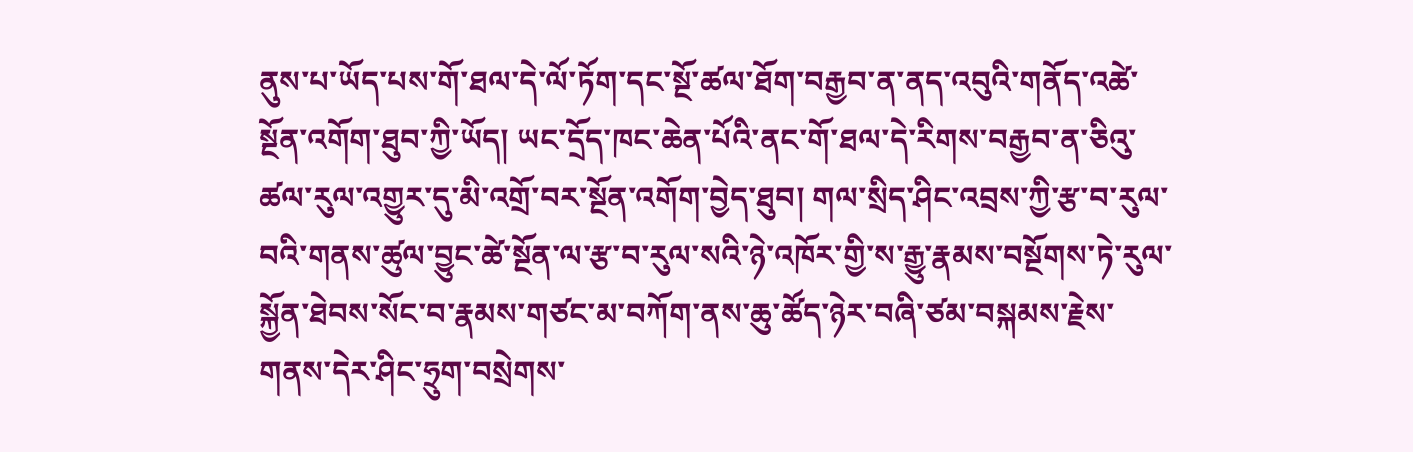ནུས་པ་ཡོད་པས་གོ་ཐལ་དེ་ལོ་ཏོག་དང་སྔོ་ཚལ་ཐོག་བརྒྱབ་ན་ནད་འབུའི་གནོད་འཚེ་སྔོན་འགོག་ཐུབ་ཀྱི་ཡོད། ཡང་དྲོད་ཁང་ཆེན་པོའི་ནང་གོ་ཐལ་དེ་རིགས་བརྒྱབ་ན་ཅིའུ་ཚལ་རུལ་འགྱུར་དུ་མི་འགྲོ་བར་སྔོན་འགོག་བྱེད་ཐུབ། གལ་སྲིད་ཤིང་འབྲས་ཀྱི་རྩ་བ་རུལ་བའི་གནས་ཚུལ་བྱུང་ཚེ་སྔོན་ལ་རྩ་བ་རུལ་སའི་ཉེ་འཁོར་གྱི་ས་རྒྱུ་རྣམས་བསྔོགས་ཏེ་རུལ་སྐྱོན་ཐེབས་སོང་བ་རྣམས་གཙང་མ་བཀོག་ནས་ཆུ་ཚོད་ཉེར་བཞི་ཙམ་བསྐམས་རྗེས་གནས་དེར་ཤིང་ཧྲུག་བསྲེགས་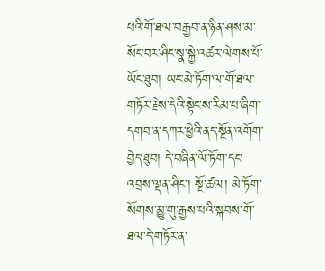པའི་གོ་ཐལ་བརྒྱབ་ན་ཉིན་ཤས་མ་སོང་བར་ཤིང་སྣ་སྐྱེ་འཚར་ལེགས་པོ་ཡོང་ཐུབ། ཡང་མེ་ཏོག་ལ་གོ་ཐལ་གཏོར་རྗེས་དེའི་སྟེང་ས་རིམ་པ་ཞིག་དགབ་ན་དཀར་ཕྱེའི་ནད་སྔོན་འགོག་བྱེད་ཐུབ། དེ་བཞིན་ལོ་ཏོག་དང་འབྲས་ལྡན་ཤིང་། སྔོ་ཚལ། མེ་ཏོག་སོགས་མྱུ་གུ་རྒྱས་པའི་སྐབས་གོ་ཐལ་དེ་གཏོར་ན་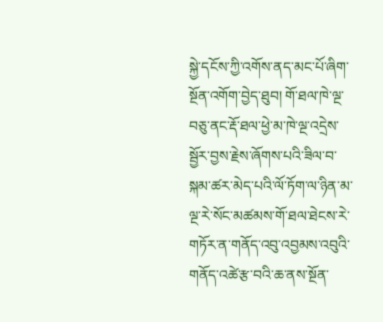སྐྱེ་དངོས་ཀྱི་འགོས་ནད་མང་པོ་ཞིག་སྔོན་འགོག་བྱེད་ཐུབ། གོ་ཐལ་ཁེ་ལྔ་བཅུ་ནང་རྡོ་ཐལ་ཕྱེ་མ་ཁེ་ལྔ་འདྲེས་སྦྱོར་བྱས་རྗེས་ཞོགས་པའི་ཟིལ་བ་སྐམ་ཚར་མེད་པའི་ལོ་ཏོག་ལ་ཉིན་མ་ལྔ་རེ་སོང་མཚམས་གོ་ཐལ་ཐེངས་རེ་གཏོར་ན་གནོད་འབུ་འབྱམས་འབུའི་གནོད་འཚེ་རྩ་བའི་ཆ་ནས་སྔོན་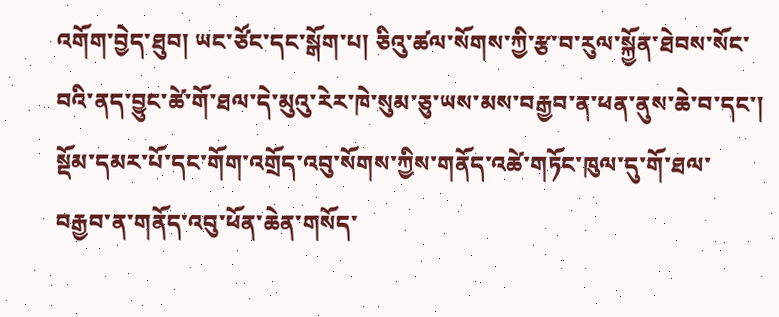འགོག་བྱེད་ཐུབ། ཡང་ཙོང་དང་སྒོག་པ། ཅིའུ་ཚལ་སོགས་ཀྱི་རྩ་བ་རུལ་སྐྱོན་ཐེབས་སོང་བའི་ནད་བྱུང་ཚེ་གོ་ཐལ་དེ་མུའུ་རེར་ཁེ་སུམ་ཅུ་ཡས་མས་བརྒྱབ་ན་ཕན་ནུས་ཆེ་བ་དང་། སྡོམ་དམར་པོ་དང་གོག་འགྲོད་འབུ་སོགས་ཀྱིས་གནོད་འཚེ་གཏོང་ཁུལ་དུ་གོ་ཐལ་བརྒྱབ་ན་གནོད་འབུ་ཕོན་ཆེན་གསོད་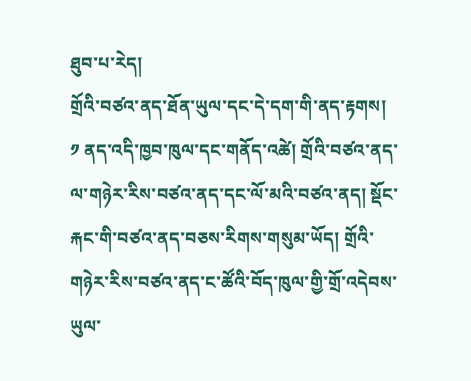ཐུབ་པ་རེད།
གྲོའི་བཙའ་ནད་ཐོན་ཡུལ་དང་དེ་དག་གི་ནད་རྟགས།
༡ ནད་འདི་ཁྱབ་ཁུལ་དང་གནོད་འཚེ། གྲོའི་བཙའ་ནད་ལ་གཉེར་རིས་བཙའ་ནད་དང་ལོ་མའི་བཙའ་ནད། སྡོང་རྐང་གི་བཙའ་ནད་བཅས་རིགས་གསུམ་ཡོད། གྲོའི་གཉེར་རིས་བཙའ་ནད་ང་ཚོའི་བོད་ཁུལ་གྱི་གྲོ་འདེབས་ཡུལ་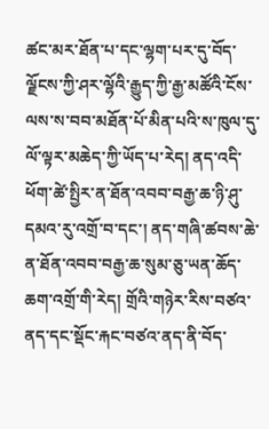ཚང་མར་ཐོན་པ་དང་ལྷག་པར་དུ་བོད་ལྗོངས་ཀྱི་ཤར་ལྷོའི་རྒྱུད་ཀྱི་རྒྱ་མཚོའི་ངོས་ལས་ས་བབ་མཐོན་པོ་མིན་པའི་ས་ཁུལ་དུ་ལོ་ལྟར་མཆེད་ཀྱི་ཡོད་པ་རེད། ནད་འདི་ཕོག་ཚེ་སྤྱིར་ན་ཐོན་འབབ་བརྒྱ་ཆ་ཉི་ཤུ་དམའ་རུ་འགྲོ་བ་དང་། ནད་གཞི་ཚབས་ཆེ་ན་ཐོན་འབབ་བརྒྱ་ཆ་སུམ་ཅུ་ཡན་ཆོད་ཆག་འགྲོ་གི་རེད། གྲོའི་གཉེར་རིས་བཙའ་ནད་དང་སྡོང་རྐང་བཙའ་ནད་ནི་བོད་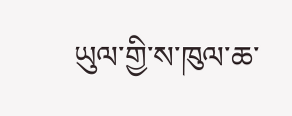ཡུལ་གྱི་ས་ཁུལ་ཆ་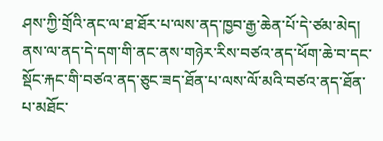ཤས་ཀྱི་གྲོའི་ནང་ལ་ཐ་ཐོར་པ་ལས་ནད་ཁྱབ་རྒྱ་ཆེན་པོ་དེ་ཙམ་མེད། ནས་ལ་ནད་དེ་དག་གི་ནང་ནས་གཉེར་རིས་བཙའ་ནད་ཕོག་ཆེ་བ་དང་སྡོང་རྐང་གི་བཙའ་ནད་ཅུང་ཟད་ཐོན་པ་ལས་ལོ་མའི་བཙའ་ནད་ཐོན་པ་མཐོང་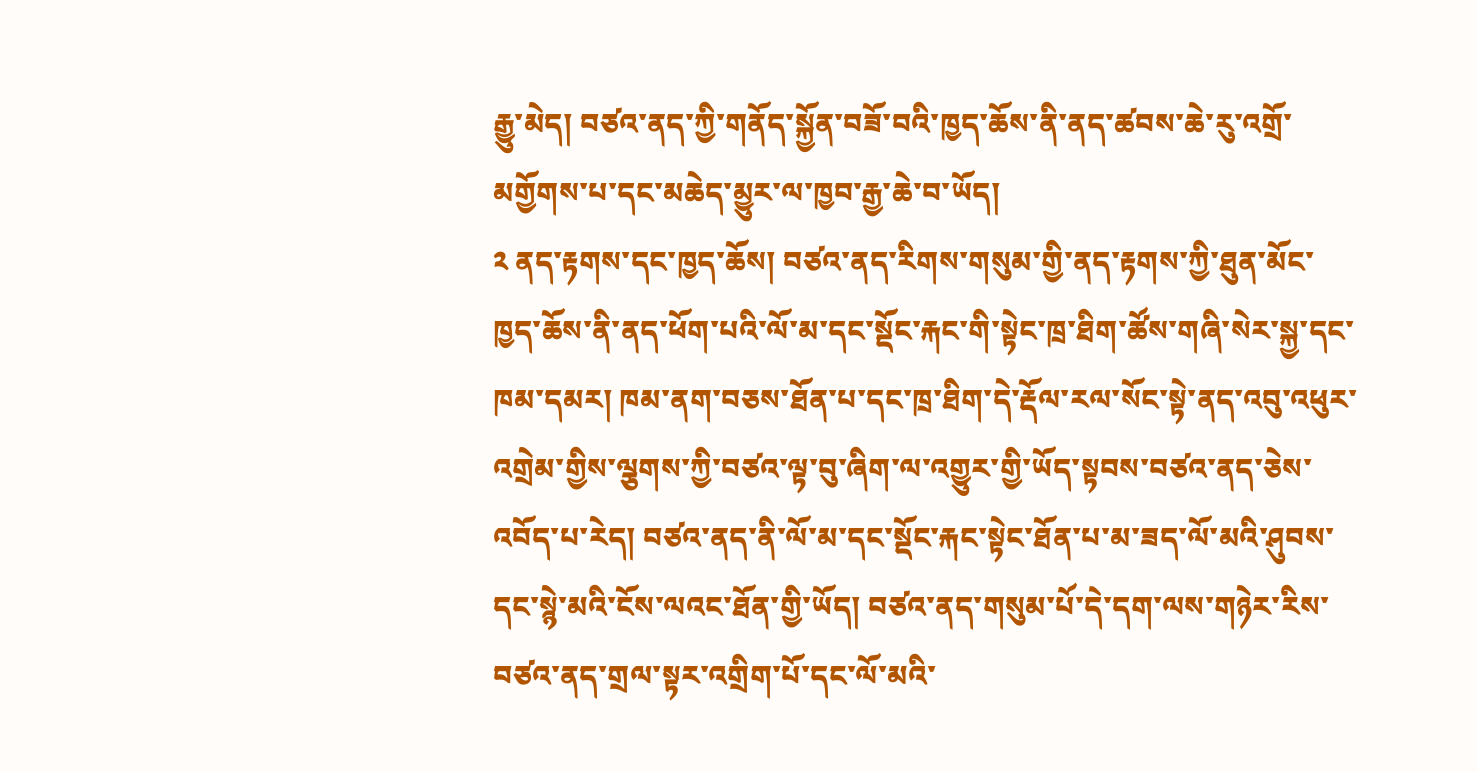རྒྱུ་མེད། བཙའ་ནད་ཀྱི་གནོད་སྐྱོན་བཟོ་བའི་ཁྱད་ཆོས་ནི་ནད་ཚབས་ཆེ་རུ་འགྲོ་མགྱོགས་པ་དང་མཆེད་མྱུར་ལ་ཁྱབ་རྒྱ་ཆེ་བ་ཡོད།
༢ ནད་རྟགས་དང་ཁྱད་ཆོས། བཙའ་ནད་རིགས་གསུམ་གྱི་ནད་རྟགས་ཀྱི་ཐུན་མོང་ཁྱད་ཆོས་ནི་ནད་ཕོག་པའི་ལོ་མ་དང་སྡོང་རྐང་གི་སྟེང་ཁྲ་ཐིག་ཚོས་གཞི་སེར་སྐྱ་དང་ཁམ་དམར། ཁམ་ནག་བཅས་ཐོན་པ་དང་ཁྲ་ཐིག་དེ་རྡོལ་རལ་སོང་སྟེ་ནད་འབུ་འཕུར་འགྲེམ་གྱིས་ལྕགས་ཀྱི་བཙའ་ལྟ་བུ་ཞིག་ལ་འགྱུར་གྱི་ཡོད་སྟབས་བཙའ་ནད་ཅེས་འབོད་པ་རེད། བཙའ་ནད་ནི་ལོ་མ་དང་སྡོང་རྐང་སྟེང་ཐོན་པ་མ་ཟད་ལོ་མའི་ཤུབས་དང་སྙེ་མའི་ངོས་ལའང་ཐོན་གྱི་ཡོད། བཙའ་ནད་གསུམ་པོ་དེ་དག་ལས་གཉེར་རིས་བཙའ་ནད་གྲལ་སྟར་འགྲིག་པོ་དང་ལོ་མའི་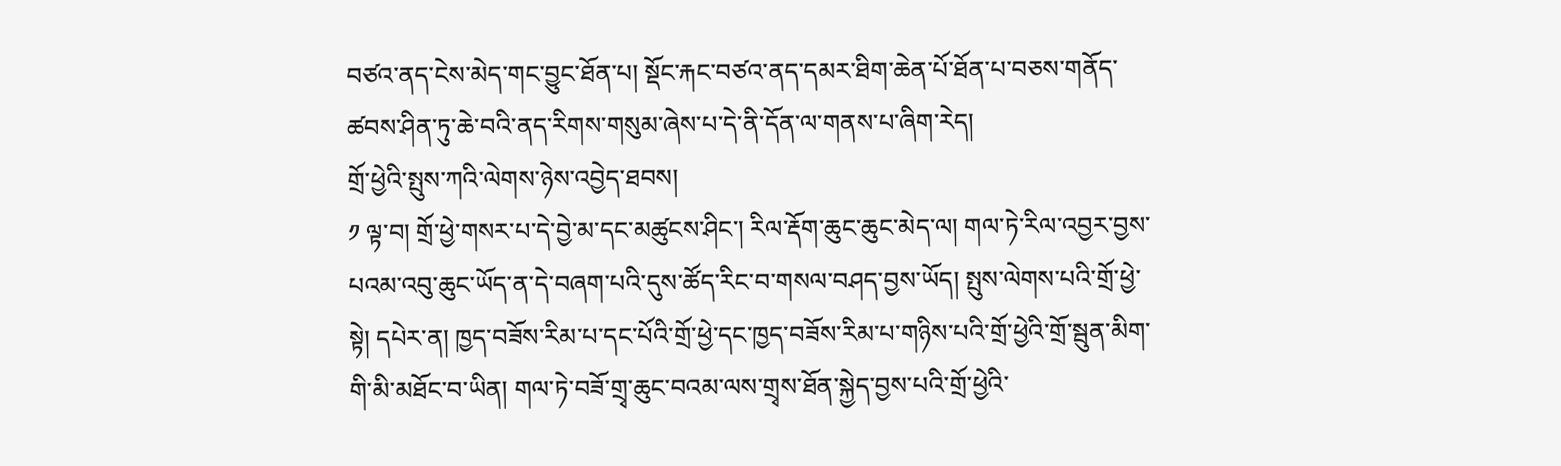བཙའ་ནད་ངེས་མེད་གང་བྱུང་ཐོན་པ། སྡོང་རྐང་བཙའ་ནད་དམར་ཐིག་ཆེན་པོ་ཐོན་པ་བཅས་གནོད་ཚབས་ཤིན་ཏུ་ཆེ་བའི་ནད་རིགས་གསུམ་ཞེས་པ་དེ་ནི་དོན་ལ་གནས་པ་ཞིག་རེད།
གྲོ་ཕྱེའི་སྤུས་ཀའི་ལེགས་ཉེས་འབྱེད་ཐབས།
༡ ལྟ་བ། གྲོ་ཕྱེ་གསར་པ་དེ་བྱེ་མ་དང་མཚུངས་ཤིང་། རིལ་རྡོག་ཆུང་ཆུང་མེད་ལ། གལ་ཏེ་རིལ་འབྱར་བྱས་པའམ་འབུ་ཆུང་ཡོད་ན་དེ་བཞག་པའི་དུས་ཚོད་རིང་བ་གསལ་བཤད་བྱས་ཡོད། སྤུས་ལེགས་པའི་གྲོ་ཕྱེ་སྟེ། དཔེར་ན། ཁྱད་བཟོས་རིམ་པ་དང་པོའི་གྲོ་ཕྱེ་དང་ཁྱད་བཟོས་རིམ་པ་གཉིས་པའི་གྲོ་ཕྱེའི་གྲོ་སྦུན་མིག་གི་མི་མཐོང་བ་ཡིན། གལ་ཏེ་བཟོ་གྲྭ་ཆུང་བའམ་ལས་གྲྭས་ཐོན་སྐྱེད་བྱས་པའི་གྲོ་ཕྱེའི་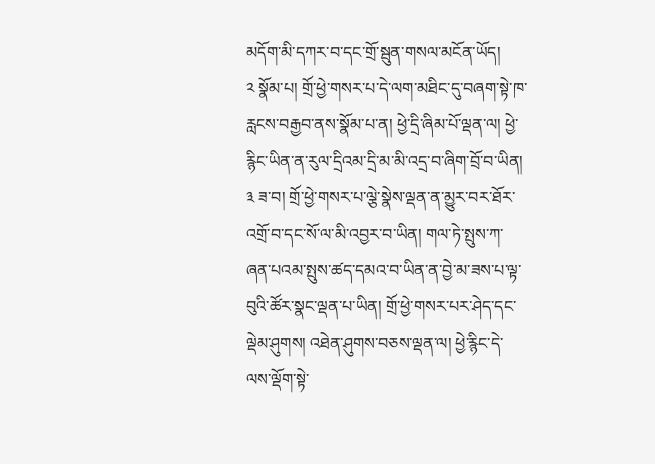མདོག་མི་དཀར་བ་དང་གྲོ་སྦུན་གསལ་མངོན་ཡོད།
༢ སྣོམ་པ། གྲོ་ཕྱེ་གསར་པ་དེ་ལག་མཐིང་དུ་བཞག་སྟེ་ཁ་རླངས་བརྒྱབ་ནས་སྣོམ་པ་ན། ཕྱེ་དྲི་ཞིམ་པོ་ལྡན་ལ། ཕྱེ་རྙིང་ཡིན་ན་རུལ་དྲིའམ་དྲི་མ་མི་འདྲ་བ་ཞིག་བྲོ་བ་ཡིན།
༣ ཟ་བ། གྲོ་ཕྱེ་གསར་པ་ལྕེ་སྣེས་ལྡན་ན་མྱུར་བར་ཐོར་འགྲོ་བ་དང་སོ་ལ་མི་འབྱར་བ་ཡིན། གལ་ཏེ་སྤུས་ཀ་ཞན་པའམ་སྤུས་ཚད་དམའ་བ་ཡིན་ན་བྱེ་མ་ཟས་པ་ལྟ་བུའི་ཚོར་སྣང་ལྡན་པ་ཡིན། གྲོ་ཕྱེ་གསར་པར་ཤེད་དང་ལྡེམ་ཤུགས། འཐེན་ཤུགས་བཅས་ལྡན་ལ། ཕྱེ་རྙིང་དེ་ལས་ལྡོག་སྟེ་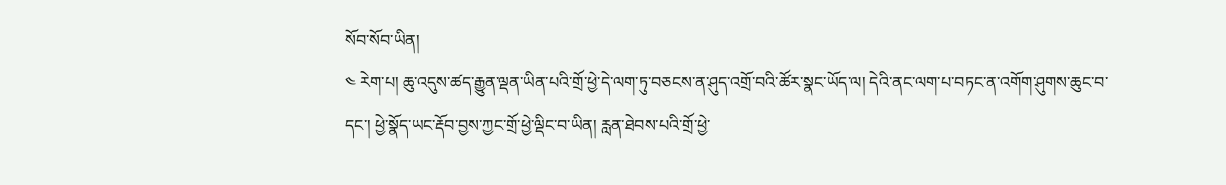སོབ་སོབ་ཡིན།
༤ རེག་པ། ཆུ་འདུས་ཚད་རྒྱུན་ལྡན་ཡིན་པའི་གྲོ་ཕྱེ་དེ་ལག་ཏུ་བཅངས་ན་ཤུད་འགྲོ་བའི་ཚོར་སྣང་ཡོད་ལ། དེའི་ནང་ལག་པ་བཏང་ན་འགོག་ཤུགས་ཆུང་བ་དང་། ཕྱེ་སྣོད་ཡང་རྡོབ་བྱས་ཀྱང་གྲོ་ཕྱེ་ལྡིང་བ་ཡིན། རླན་ཐེབས་པའི་གྲོ་ཕྱེ་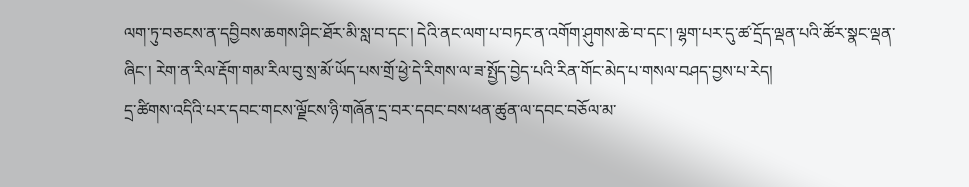ལག་ཏུ་བཅངས་ན་དབྱིབས་ཆགས་ཤིང་ཐོར་མི་སླ་བ་དང་། དེའི་ནང་ལག་པ་བཏང་ན་འགོག་ཤུགས་ཆེ་བ་དང་། ལྷག་པར་དུ་ཚ་དྲོད་ལྡན་པའི་ཚོར་སྣང་ལྡན་ཞིང་། རེག་ན་རིལ་རྡོག་གམ་རིལ་བུ་སྲ་མོ་ཡོད་པས་གྲོ་ཕྱེ་དེ་རིགས་ལ་ཟ་སྤྱོད་བྱེད་པའི་རིན་གོང་མེད་པ་གསལ་བཤད་བྱས་པ་རེད།
དྲ་ཚིགས་འདིའི་པར་དབང་གངས་ལྗོངས་ཉི་གཞོན་དྲ་བར་དབང་བས་ཕན་ཚུན་ལ་དབང་བཅོལ་མ་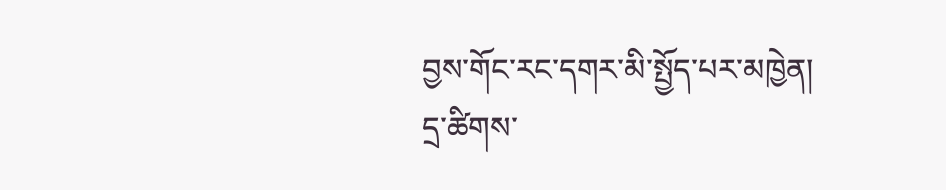བྱས་གོང་རང་དགར་མི་སྤྱོད་པར་མཁྱེན།
དྲ་ཚིགས་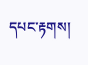དཔང་རྟགས།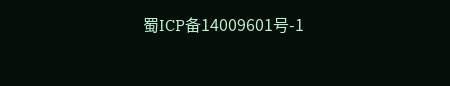蜀ICP备14009601号-1